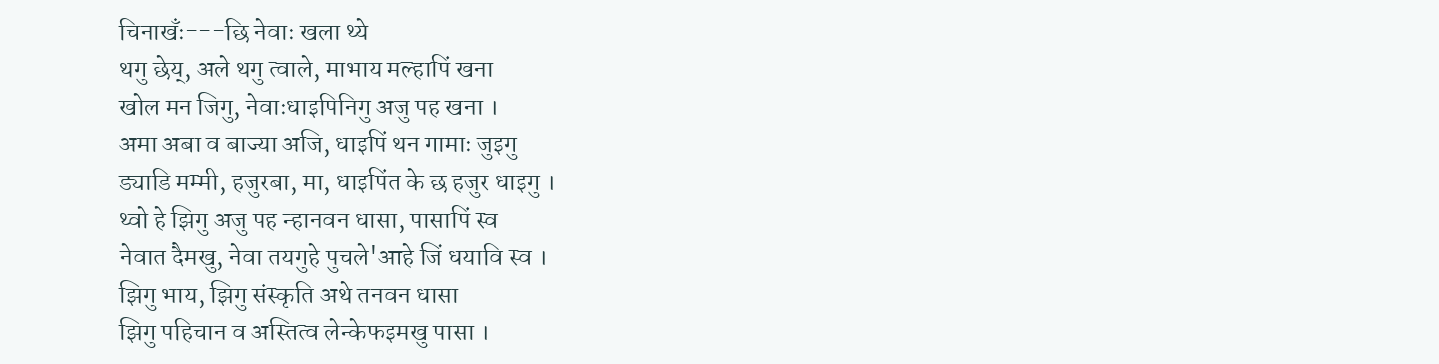चिनाखँः---छि नेवाः खला थ्ये
थगु छेय्, अले थगु त्वाले, माभाय मल्हापिं खना
खोल मन जिगु, नेवाःधाइपिनिगु अजु पह खना ।
अमा अबा व बाज्या अजि, धाइपिं थन गामाः जुइगु
ड्याडि मम्मी, हजुरबा, मा, धाइपिंत के छ हजुर धाइगु ।
थ्वो हे झिगु अजु पह न्हानवन धासा, पासापिं स्व
नेवात दैमखु, नेवा तयगुहे पुचले'आहे जिं धयावि स्व ।
झिगु भाय, झिगु संस्कृति अथे तनवन धासा
झिगु पहिचान व अस्तित्व लेन्केफइमखु पासा ।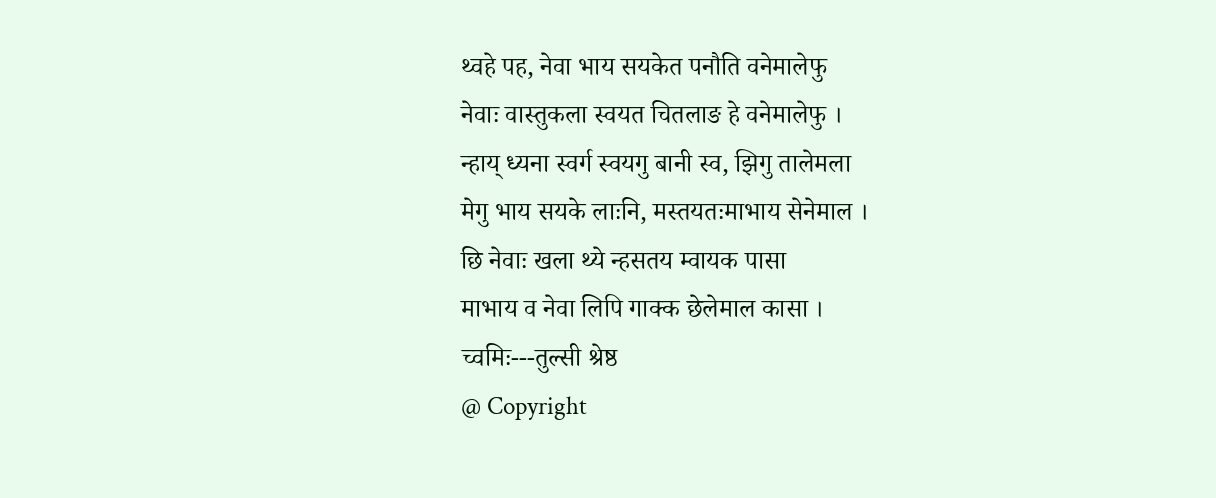थ्वहे पह, नेवा भाय सयकेत पनौति वनेमालेफु
नेवाः वास्तुकला स्वयत चितलाङ हे वनेमालेफु ।
न्हाय् ध्यना स्वर्ग स्वयगु बानी स्व, झिगु तालेमला
मेगु भाय सयके लाःनि, मस्तयतःमाभाय सेनेमाल ।
छि नेवाः खला थ्ये न्हसतय म्वायक पासा
माभाय व नेवा लिपि गाक्क छेलेमाल कासा ।
च्वमिः---तुल्सी श्रेष्ठ
@ Copyright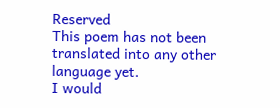Reserved
This poem has not been translated into any other language yet.
I would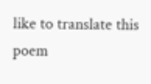like to translate this poem